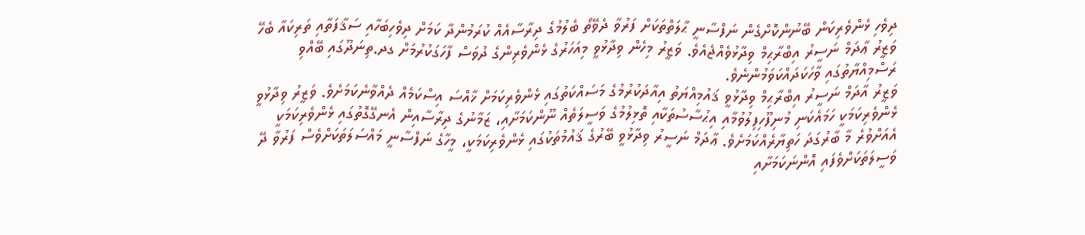ދިވެހި ޅެންވެރިކަން ބޭނުންކޮށްގެން ނަފްސާނީ ޙާލަތްތަކަށް ފަރުވާ ދެވޭތޯ ބެލުމުގެ ދިރާސާއެއް ކުރަމުންދާ ކަމަށް ދިވެހިބަހާއި ސަޤާފަތާއި ތަރިކައާ ބެހޭ ވަޒީރު ޢާދަމް ނަސީރު އިބްރާޙިމް ވިދާޅުވެއްޖެއެވެ. ވަޒީރު މިހެން ވިދާޅުވީ މިއަހަރުގެ ޅެންވެރިންގެ ދުވަސް ފާހަގަކުރުމަށް ގދ.ތިނަދޫގައި ބޭއްވި ރަސްމިއްޔާތުގައި ވާހަކަދައްކަވަމުންނެވެ.
ވަޒީރު އާދަމް ނަސީރު އިބްރާޙިމް ވިދާޅުވީ ޤައުމިއްޔަތު އިއާދަކުރުމުގެ މަސައްކަތުގައި ޅެންވެރިކަމަށް ޚާއްސަ އިސްކަމެއް ދެއްވާނެކަމަށެވެ. ވަޒީރު ވިދާޅުވީ ޅެންވެރިކަމަކީ ހަމައެކަނި މުނިފޫހިފިލުވުމާއި އިޙުސާސުތަކާއި ތޮޅިލުމުގެ ވަސީލަތެއް ނޫންކަމަށާއި، ޒަމާނުގެ ދިރާސާއިން އެނގޭގޮތުގައި ޅެންވެރިކަމަކީ އެއަށްވުރެ މާ ބާރުގަދަ ހަތިޔާރެއްކަމަށެވެ. ޢާދަމް ނަސީރު ވިދާޅުވީ ބޭރުގެ ޤައުމުތަކުގައި ޅެންވެރިކަމަކީ، މީހާގެ ނަފްސާނީ މައްސަލަތަކަށްވެސް ފަރުވާ ދޭ ވަސީލަތަކަށްވެފައި އޮންނަކަމަށާއި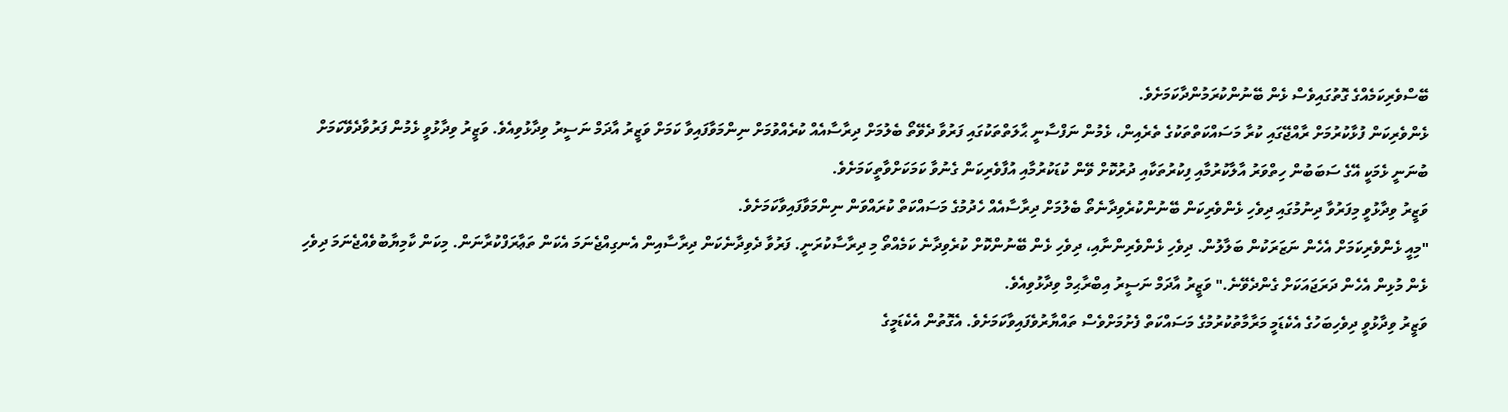ބޭސްވެރިކަމެއްގެ ގޮތުގައިވެސް ޅެން ބޭނުންކުރަމުންދާކަމަށެވެ.
ޅެންވެރިކަން ފުޅާކުރުމަށް ރާއްޖޭގައި ކުރާ މަސައްކަތްތަކުގެ ތެރެއިން، ޅެމުން ނަފްސާނީ ޙާލަތްތަކުގައި ފަރުވާ ދެވޭތޯ ބެލުމަށް ދިރާސާއެއް ކުރެއްވުމަށް ނިންމަވާފައިވާ ކަމަށް ވަޒީރު އާދަމް ނަސީރު ވިދާޅުވިއެވެ. ވަޒީރު ވިދާޅުވީ ޅެމުން ފަރުވާދެވޭކަމަށް ބުނަނީ ޅެމަކީ އޭގެ ސަބަބުން ހިތްވަރު އާލާކުރުމާއި ފިކުރުތަކާއި ދުރުކޮށް ވޭން ކުޑަކުރުމާއި އުފާވެރިކަން ގެނުވާ ކަމަކަށްވާތީކަމަށެވެ.
ވަޒީރު ވިދާޅުވީ މިފަރުވާ ދިނުމުގައި ދިވެހި ޅެންވެރިކަން ބޭނުންކުރެވިދާނެތޯ ބެލުމަށް ދިރާސާއެއް ހެދުމުގެ މަސައްކަތް ކުރައްވަން ނިންމަވާފައިވާކަމަށެވެ.
"މިއީ ޅެންވެރިކަމަށް އެހެން ނަޒަރަކުން ބަލާލުން. ދިވެހި ޅެންވެރިންނާއި، ދިވެހި ޅެން ބޭނުންކޮށް ކުރެވިދާނެ ކަމެއްތޯ މި ދިރާސާކުރަނީ. ފަރުވާ ދެވިދާނެކަން ދިރާސާއިން އެނގިއްޖެނަމަ އެކަން ތަޢާރަފްކުރާނަން. މިކަން ކާމިޔާބުވެއްޖެނަމަ ދިވެހި ޅެން މުޅިން އެހެން ދަރަޖައަކަށް ގެންދެވޭނެ." ވަޒީރު އާދަމް ނަސީރު އިބްރާޙިމް ވިދާޅުވިއެވެ.
ވަޒީރު ވިދާޅުވީ ދިވެހިބަހުގެ އެކެޑަމީ މަރާމާތުކުރުމުގެ މަސައްކަތް ފެށުމަށްވެސް ތައްޔާރުވެފައިވާކަމަށެވެ. އެގޮތުން އެކެޑަމީގެ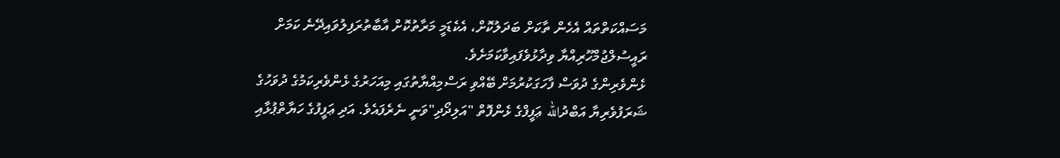މަސައްކަތްތައް އެހެން ތާކަށް ބަދަލުކޮށް، އެކެޑަމީ މަރާތުކޮށް އާބާތުރަފިލުވައިދޭނެ ކަމަށް ރައީސުލްޖުމްހޫރިއްޔާ ވިދާޅުވެފައިވާކަމަށެވެ.
ޅެންވެރިންގެ ދުވަސް ފާހަގަކުރުމަށް ބޭއްވި ރަސްމިއްޔާތުގައި މިއަހަރުގެ ޅެންވެރިކަމުގެ ދުވަހުގެ ޝަރަފުވެރިޔާ އަބްދުالله ޢަފީފްގެ ޅެންފޮތް "އަލިދޯދި"ވަނީ ނެރެފައެވެ. އަދި ޢަފީފުގެ ހަޔާތްޕުޅާއި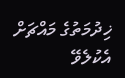ޚިދުމަތުގެ މައްޗަށް އެކުލެވޭ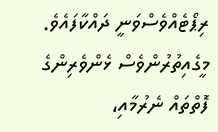ރިޕޯޓެއްވެސްވަނީ ދައްކާފައެވެ.
މީގެއިތުރުންވެސް ޅެންވެރިންގެ ފޮތްތައް ނެރުމާއި،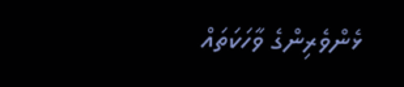ޅެންވެރިންގެ ވާހަކަތައް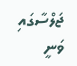ޖަލްސާގައި ވަނީ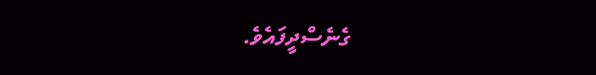ގެނެސްދީފައެވެ.